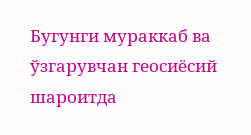Бугунги мураккаб ва ўзгарувчан геосиёсий шароитда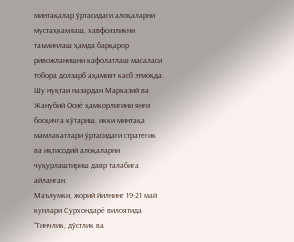минтақалар ўртасидаги алоқаларни мустаҳкамлаш, хавфсизликни таъминлаш ҳамда барқарор ривожланишни кафолатлаш масаласи тобора долзарб аҳамият касб этмоқда. Шу нуқтаи назардан Марказий ва Жанубий Осиё ҳамкорлигини янги босқичга кўтариш, икки минтақа мамлакатлари ўртасидаги стратегик ва иқтисодий алоқаларни чуқурлаштириш давр талабига айланган.
Маълумки, жорий йилнинг 19-21 май кунлари Сурхондарё вилоятида “Тинчлик, дўстлик ва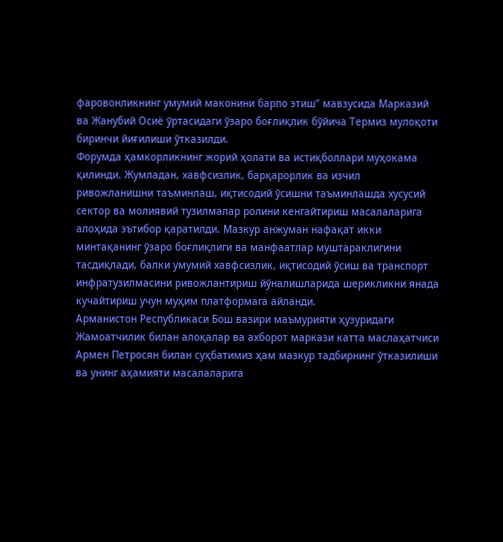фаровонликнинг умумий маконини барпо этиш” мавзусида Марказий ва Жанубий Осиё ўртасидаги ўзаро боғлиқлик бўйича Термиз мулоқоти биринчи йиғилиши ўтказилди.
Форумда ҳамкорликнинг жорий ҳолати ва истиқболлари муҳокама қилинди. Жумладан, хавфсизлик, барқарорлик ва изчил ривожланишни таъминлаш, иқтисодий ўсишни таъминлашда хусусий сектор ва молиявий тузилмалар ролини кенгайтириш масалаларига алоҳида эътибор қаратилди. Мазкур анжуман нафақат икки минтақанинг ўзаро боғлиқлиги ва манфаатлар муштараклигини тасдиқлади, балки умумий хавфсизлик, иқтисодий ўсиш ва транспорт инфратузилмасини ривожлантириш йўналишларида шерикликни янада кучайтириш учун муҳим платформага айланди.
Арманистон Республикаси Бош вазири маъмурияти ҳузуридаги Жамоатчилик билан алоқалар ва ахборот маркази катта маслаҳатчиси Армен Петросян билан суҳбатимиз ҳам мазкур тадбирнинг ўтказилиши ва унинг аҳамияти масалаларига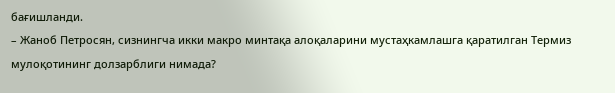бағишланди.
– Жаноб Петросян, сизнингча икки макро минтақа алоқаларини мустаҳкамлашга қаратилган Термиз мулоқотининг долзарблиги нимада?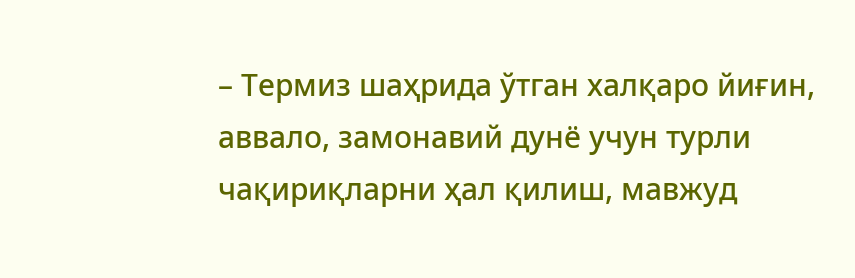– Термиз шаҳрида ўтган халқаро йиғин, аввало, замонавий дунё учун турли чақириқларни ҳал қилиш, мавжуд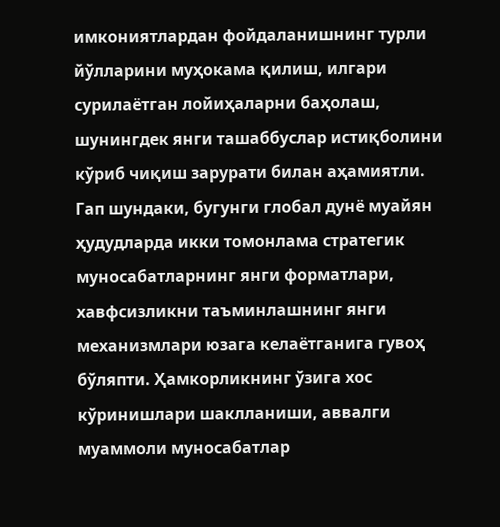имкониятлардан фойдаланишнинг турли йўлларини муҳокама қилиш, илгари сурилаётган лойиҳаларни баҳолаш, шунингдек янги ташаббуслар истиқболини кўриб чиқиш зарурати билан аҳамиятли.
Гап шундаки, бугунги глобал дунё муайян ҳудудларда икки томонлама стратегик муносабатларнинг янги форматлари, хавфсизликни таъминлашнинг янги механизмлари юзага келаётганига гувоҳ бўляпти. Ҳамкорликнинг ўзига хос кўринишлари шаклланиши, аввалги муаммоли муносабатлар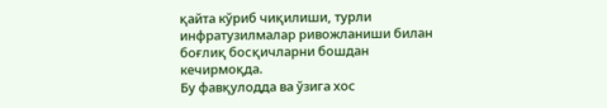қайта кўриб чиқилиши, турли инфратузилмалар ривожланиши билан боғлиқ босқичларни бошдан кечирмоқда.
Бу фавқулодда ва ўзига хос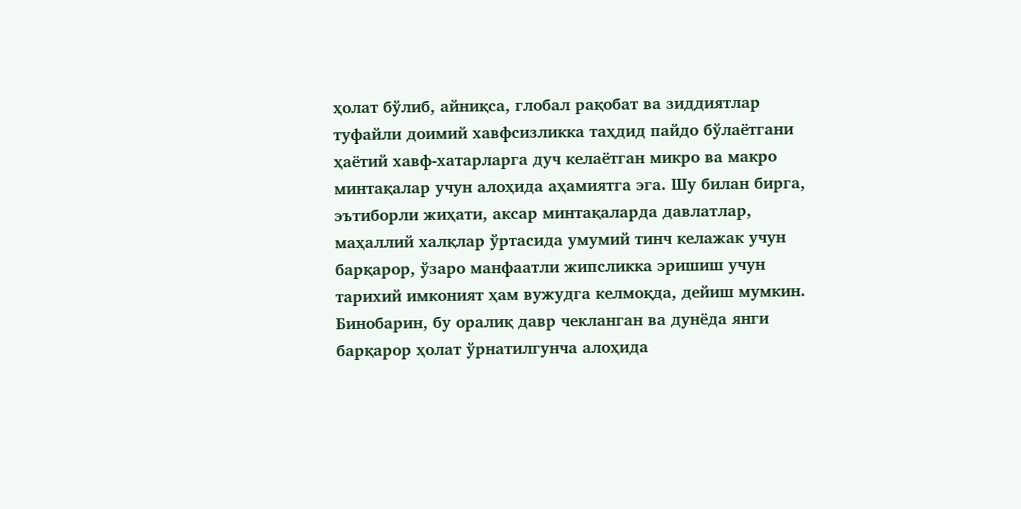ҳолат бўлиб, айниқса, глобал рақобат ва зиддиятлар туфайли доимий хавфсизликка таҳдид пайдо бўлаётгани ҳаётий хавф-хатарларга дуч келаётган микро ва макро минтақалар учун алоҳида аҳамиятга эга. Шу билан бирга, эътиборли жиҳати, аксар минтақаларда давлатлар, маҳаллий халқлар ўртасида умумий тинч келажак учун барқарор, ўзаро манфаатли жипсликка эришиш учун тарихий имконият ҳам вужудга келмоқда, дейиш мумкин.
Бинобарин, бу оралиқ давр чекланган ва дунёда янги барқарор ҳолат ўрнатилгунча алоҳида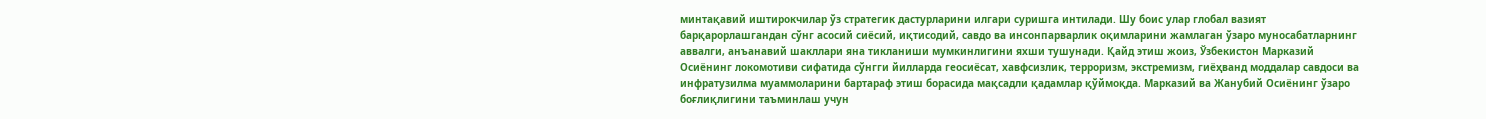минтақавий иштирокчилар ўз стратегик дастурларини илгари суришга интилади. Шу боис улар глобал вазият барқарорлашгандан сўнг асосий сиёсий, иқтисодий, савдо ва инсонпарварлик оқимларини жамлаган ўзаро муносабатларнинг аввалги, анъанавий шакллари яна тикланиши мумкинлигини яхши тушунади. Қайд этиш жоиз, Ўзбекистон Марказий Осиёнинг локомотиви сифатида сўнгги йилларда геосиёсат, хавфсизлик, терроризм, экстремизм, гиёҳванд моддалар савдоси ва инфратузилма муаммоларини бартараф этиш борасида мақсадли қадамлар қўймоқда. Марказий ва Жанубий Осиёнинг ўзаро боғлиқлигини таъминлаш учун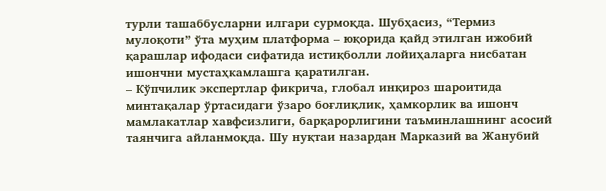турли ташаббусларни илгари сурмоқда. Шубҳасиз, “Термиз мулоқоти” ўта муҳим платформа – юқорида қайд этилган ижобий қарашлар ифодаси сифатида истиқболли лойиҳаларга нисбатан ишончни мустаҳкамлашга қаратилган.
– Кўпчилик экспертлар фикрича, глобал инқироз шароитида минтақалар ўртасидаги ўзаро боғлиқлик, ҳамкорлик ва ишонч мамлакатлар хавфсизлиги, барқарорлигини таъминлашнинг асосий таянчига айланмоқда. Шу нуқтаи назардан Марказий ва Жанубий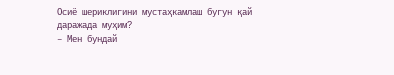Осиё шериклигини мустаҳкамлаш бугун қай даражада муҳим?
– Мен бундай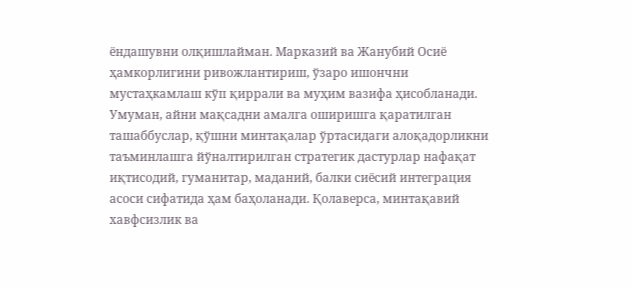ёндашувни олқишлайман. Марказий ва Жанубий Осиё ҳамкорлигини ривожлантириш, ўзаро ишончни мустаҳкамлаш кўп қиррали ва муҳим вазифа ҳисобланади. Умуман, айни мақсадни амалга оширишга қаратилган ташаббуслар, қўшни минтақалар ўртасидаги алоқадорликни таъминлашга йўналтирилган стратегик дастурлар нафақат иқтисодий, гуманитар, маданий, балки сиёсий интеграция асоси сифатида ҳам баҳоланади. Қолаверса, минтақавий хавфсизлик ва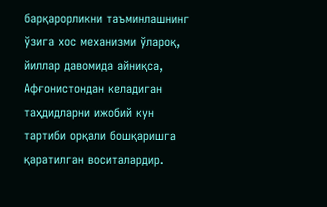барқарорликни таъминлашнинг ўзига хос механизми ўлароқ, йиллар давомида айниқса, Афғонистондан келадиган таҳдидларни ижобий кун тартиби орқали бошқаришга қаратилган воситалардир.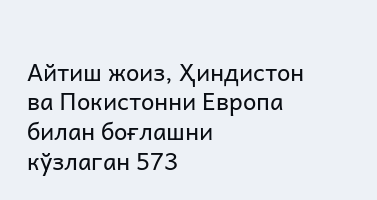Айтиш жоиз, Ҳиндистон ва Покистонни Европа билан боғлашни кўзлаган 573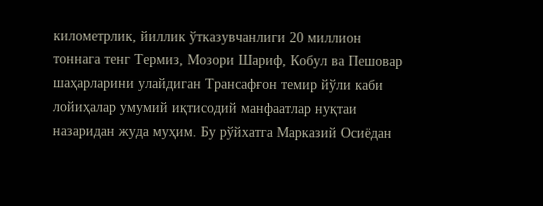километрлик, йиллик ўтказувчанлиги 20 миллион тоннага тенг Термиз, Мозори Шариф, Кобул ва Пешовар шаҳарларини улайдиган Трансафғон темир йўли каби лойиҳалар умумий иқтисодий манфаатлар нуқтаи назаридан жуда муҳим. Бу рўйхатга Марказий Осиёдан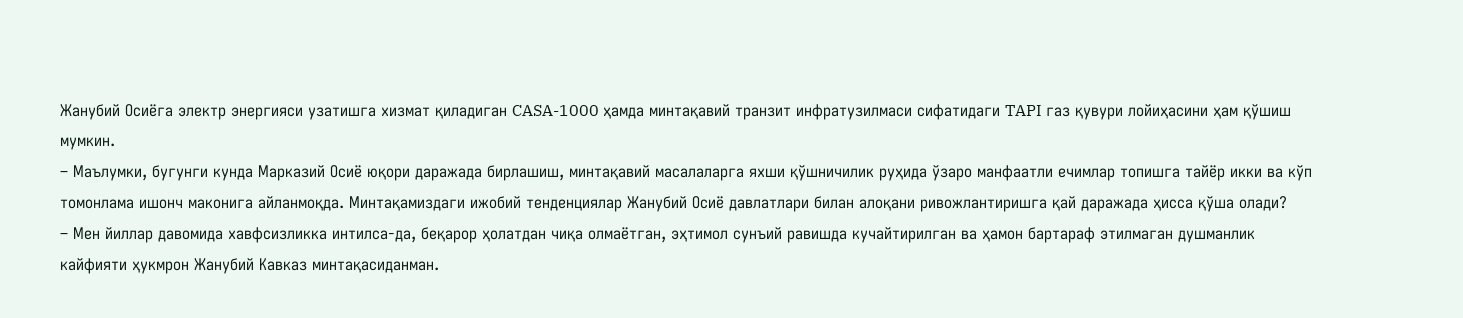Жанубий Осиёга электр энергияси узатишга хизмат қиладиган CASA-1000 ҳамда минтақавий транзит инфратузилмаси сифатидаги TAPI газ қувури лойиҳасини ҳам қўшиш мумкин.
– Маълумки, бугунги кунда Марказий Осиё юқори даражада бирлашиш, минтақавий масалаларга яхши қўшничилик руҳида ўзаро манфаатли ечимлар топишга тайёр икки ва кўп томонлама ишонч маконига айланмоқда. Минтақамиздаги ижобий тенденциялар Жанубий Осиё давлатлари билан алоқани ривожлантиришга қай даражада ҳисса қўша олади?
– Мен йиллар давомида хавфсизликка интилса-да, беқарор ҳолатдан чиқа олмаётган, эҳтимол сунъий равишда кучайтирилган ва ҳамон бартараф этилмаган душманлик кайфияти ҳукмрон Жанубий Кавказ минтақасиданман.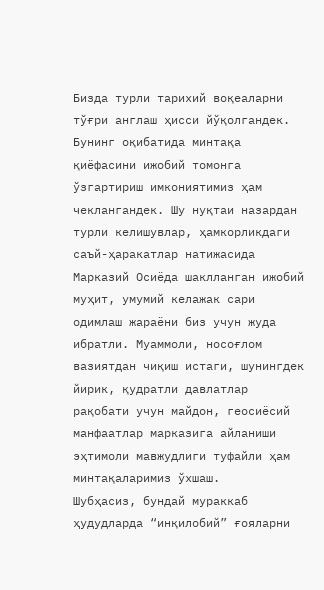Бизда турли тарихий воқеаларни тўғри англаш ҳисси йўқолгандек. Бунинг оқибатида минтақа қиёфасини ижобий томонга ўзгартириш имкониятимиз ҳам чеклангандек. Шу нуқтаи назардан турли келишувлар, ҳамкорликдаги саъй-ҳаракатлар натижасида Марказий Осиёда шаклланган ижобий муҳит, умумий келажак сари одимлаш жараёни биз учун жуда ибратли. Муаммоли, носоғлом вазиятдан чиқиш истаги, шунингдек йирик, қудратли давлатлар рақобати учун майдон, геосиёсий манфаатлар марказига айланиши эҳтимоли мавжудлиги туфайли ҳам минтақаларимиз ўхшаш.
Шубҳасиз, бундай мураккаб ҳудудларда “инқилобий” ғояларни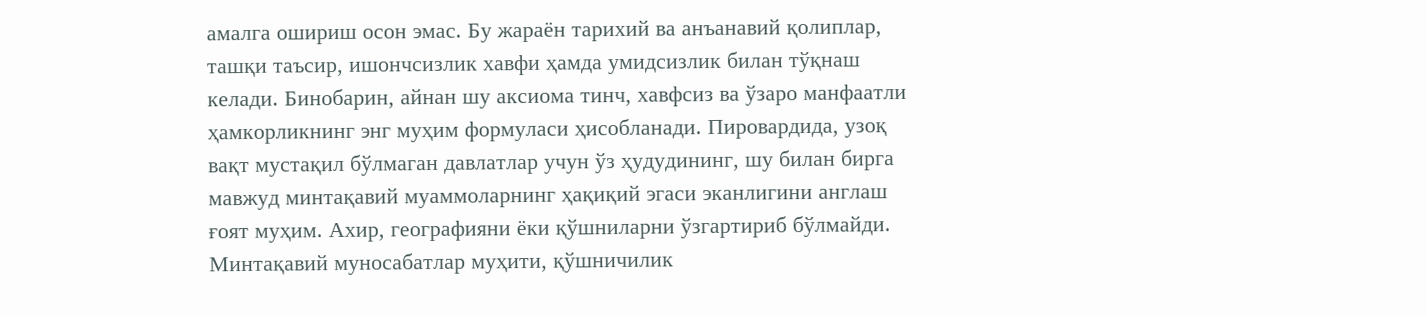амалга ошириш осон эмас. Бу жараён тарихий ва анъанавий қолиплар, ташқи таъсир, ишончсизлик хавфи ҳамда умидсизлик билан тўқнаш келади. Бинобарин, айнан шу аксиома тинч, хавфсиз ва ўзаро манфаатли ҳамкорликнинг энг муҳим формуласи ҳисобланади. Пировардида, узоқ вақт мустақил бўлмаган давлатлар учун ўз ҳудудининг, шу билан бирга мавжуд минтақавий муаммоларнинг ҳақиқий эгаси эканлигини англаш ғоят муҳим. Ахир, географияни ёки қўшниларни ўзгартириб бўлмайди. Минтақавий муносабатлар муҳити, қўшничилик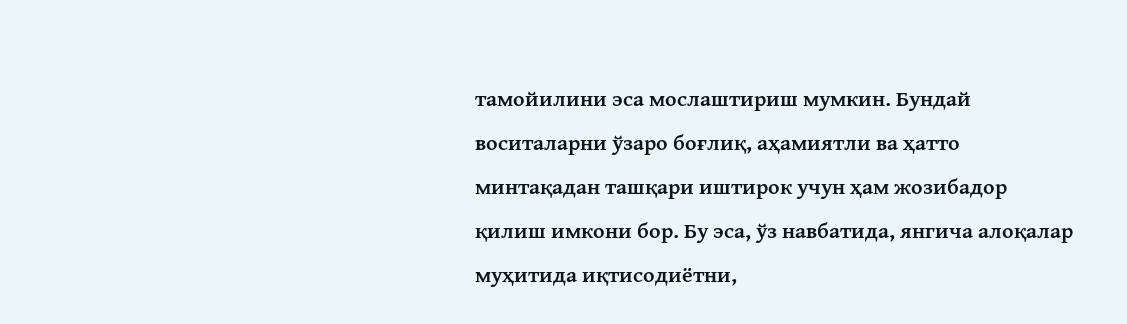тамойилини эса мослаштириш мумкин. Бундай воситаларни ўзаро боғлиқ, аҳамиятли ва ҳатто минтақадан ташқари иштирок учун ҳам жозибадор қилиш имкони бор. Бу эса, ўз навбатида, янгича алоқалар муҳитида иқтисодиётни,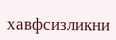хавфсизликни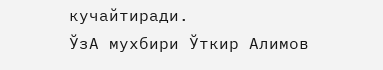кучайтиради.
ЎзА мухбири Ўткир Алимов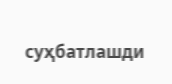суҳбатлашди